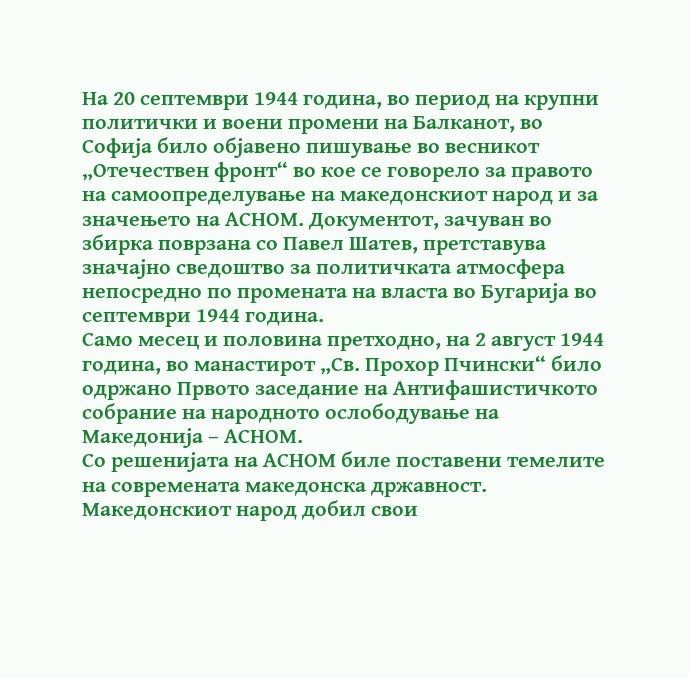На 20 септември 1944 година, во период на крупни политички и воени промени на Балканот, во Софија било објавено пишување во весникот „Отечествен фронт“ во кое се говорело за правото на самоопределување на македонскиот народ и за значењето на АСНОМ. Документот, зачуван во збирка поврзана со Павел Шатев, претставува значајно сведоштво за политичката атмосфера непосредно по промената на власта во Бугарија во септември 1944 година.
Само месец и половина претходно, на 2 август 1944 година, во манастирот „Св. Прохор Пчински“ било одржано Првото заседание на Антифашистичкото собрание на народното ослободување на Македонија – АСНОМ.
Со решенијата на АСНОМ биле поставени темелите на современата македонска државност. Македонскиот народ добил свои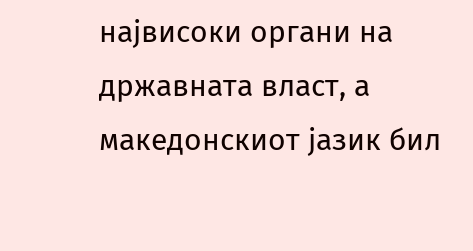највисоки органи на државната власт, а македонскиот јазик бил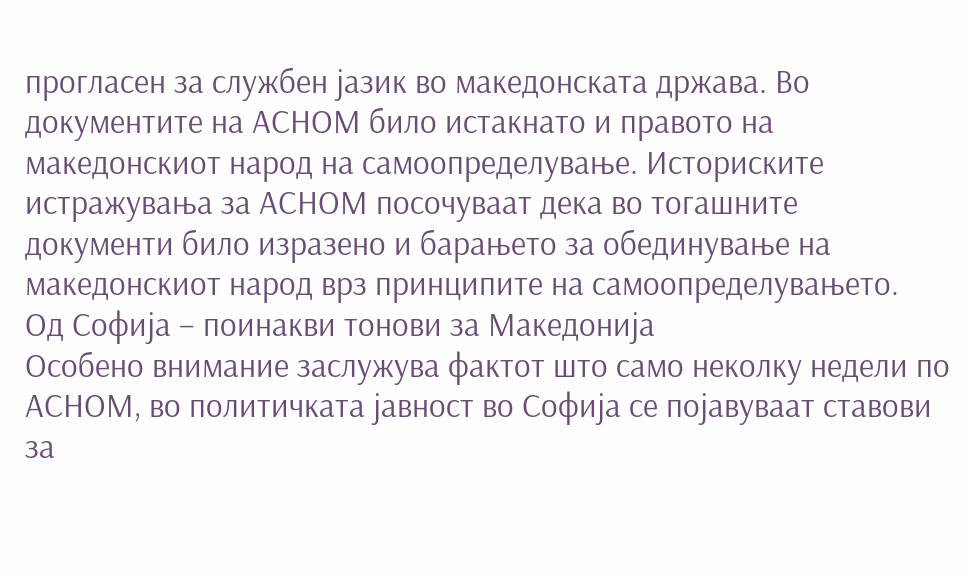прогласен за службен јазик во македонската држава. Во документите на АСНОМ било истакнато и правото на македонскиот народ на самоопределување. Историските истражувања за АСНОМ посочуваат дека во тогашните документи било изразено и барањето за обединување на македонскиот народ врз принципите на самоопределувањето.
Од Софија – поинакви тонови за Македонија
Особено внимание заслужува фактот што само неколку недели по АСНОМ, во политичката јавност во Софија се појавуваат ставови за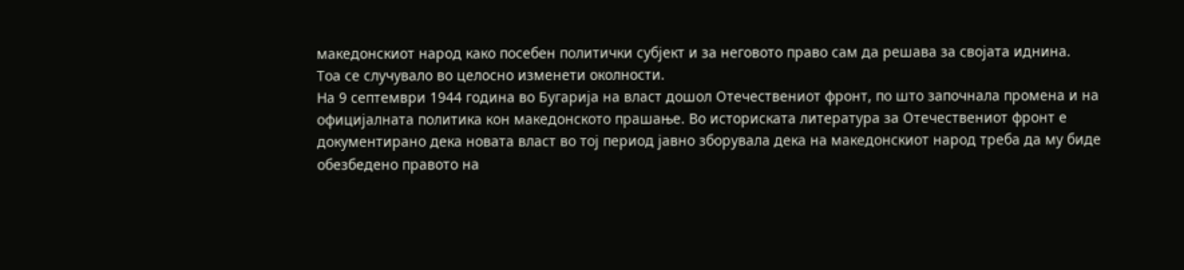македонскиот народ како посебен политички субјект и за неговото право сам да решава за својата иднина.
Тоа се случувало во целосно изменети околности.
На 9 септември 1944 година во Бугарија на власт дошол Отечествениот фронт, по што започнала промена и на официјалната политика кон македонското прашање. Во историската литература за Отечествениот фронт е документирано дека новата власт во тој период јавно зборувала дека на македонскиот народ треба да му биде обезбедено правото на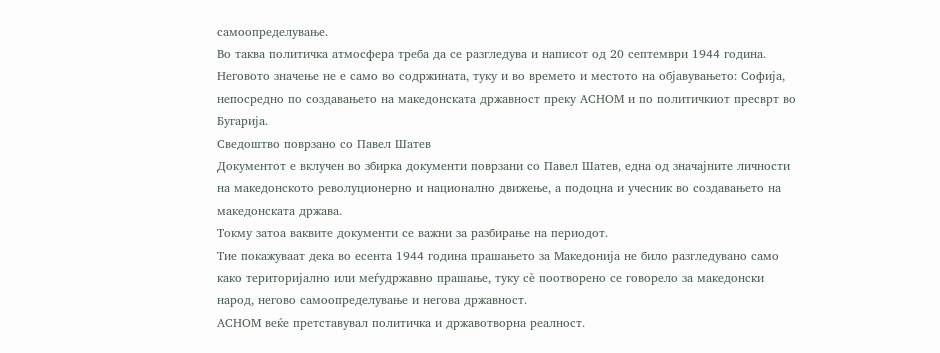самоопределување.
Во таква политичка атмосфера треба да се разгледува и написот од 20 септември 1944 година.
Неговото значење не е само во содржината, туку и во времето и местото на објавувањето: Софија, непосредно по создавањето на македонската државност преку АСНОМ и по политичкиот пресврт во Бугарија.
Сведоштво поврзано со Павел Шатев
Документот е вклучен во збирка документи поврзани со Павел Шатев, една од значајните личности на македонското револуционерно и национално движење, а подоцна и учесник во создавањето на македонската држава.
Токму затоа ваквите документи се важни за разбирање на периодот.
Тие покажуваат дека во есента 1944 година прашањето за Македонија не било разгледувано само како територијално или меѓудржавно прашање, туку сè поотворено се говорело за македонски народ, негово самоопределување и негова државност.
АСНОМ веќе претставувал политичка и државотворна реалност.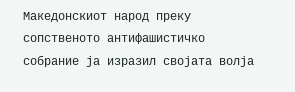Македонскиот народ преку сопственото антифашистичко собрание ја изразил својата волја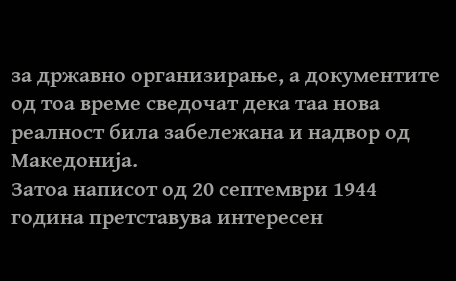за државно организирање, а документите од тоа време сведочат дека таа нова реалност била забележана и надвор од Македонија.
Затоа написот од 20 септември 1944 година претставува интересен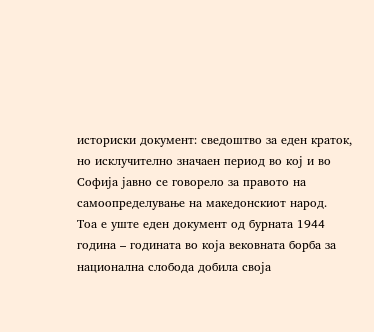историски документ: сведоштво за еден краток, но исклучително значаен период во кој и во Софија јавно се говорело за правото на самоопределување на македонскиот народ.
Тоа е уште еден документ од бурната 1944 година – годината во која вековната борба за национална слобода добила своја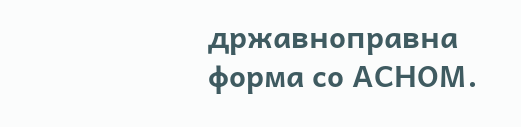државноправна форма со АСНОМ.